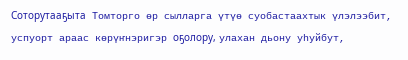Соторутааҕыта Томторго өр сылларга үтүө суобастаахтык үлэлээбит, успуорт араас көрүҥнэригэр оҕолору, улахан дьону уһуйбут,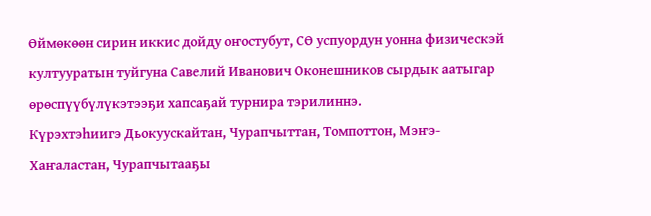Өймөкөөн сирин иккис дойду оҥостубут, СӨ успуордун уонна физическэй култууратын туйгуна Савелий Иванович Оконешников сырдык аатыгар өрөспүүбүлүкэтээҕи хапсаҕай турнира тэрилиннэ.
Күрэхтэһиигэ Дьокуускайтан, Чурапчыттан, Томпоттон, Мэҥэ-Хаҥаластан, Чурапчытааҕы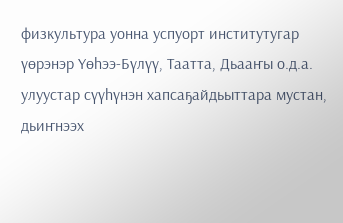физкультура уонна успуорт институтугар үөрэнэр Үөһээ-Бүлүү, Таатта, Дьааҥы о.д.а. улуустар сүүһүнэн хапсаҕайдьыттара мустан, дьиҥнээх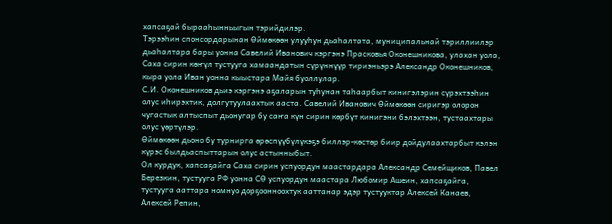хапсаҕай бырааһынньыгын тэрийдилэр.
Тэрээһин спонсордарынан Өймөкөөн улууһун дьаһалтата, муниципальнай тэриллиилэр дьаһалтара бары уонна Савелий Иванович кэргэнэ Прасковья Оконешникова, улахан уола, Саха сирин көҥүл тустууга хамаандатын сүрүннүүр тириэньэрэ Александр Оконешников, кыра уола Иван уонна кыыстара Майя буоллулар.
С.И. Оконешников дьиэ кэргэнэ аҕаларын туһунан таһаарбыт кинигэлэрин сүрэхтээһин олус иһирэхтик, долгутуулаахтык ааста. Савелий Иванович Өймөкөөн сиригэр олорон чугастык алтыспыт дьонугар бу саҥа күн сирин көрбүт кинигэни бэлэхтээн, тустаахтары олус үөртүлэр.
Өймөкөөн дьоно бу турнирга өрөспүүбүлүкэҕэ биллэр-көстөр биир дойдулаахтарбыт кэлэн күрэс былдьаспыттарын олус астынныбыт.
Ол курдук, хапсаҕайга Саха сирин успуордун маастардара Александр Семейщиков, Павел Березкин, тустууга РФ уонна СӨ успуордун маастара Любомир Ашеин, хапсаҕайга, тустууга ааттара номнуо дорҕоонноохтук ааттанар эдэр тустууктар Алексей Канаев, Алексей Репин,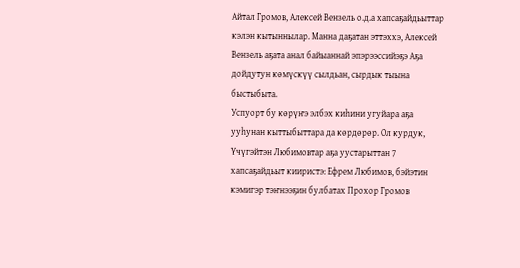Айтал Громов, Алексей Вензель о.д.а хапсаҕайдьыттар кэлэн кытыннылар. Манна даҕатан эттэххэ, Алексей Вензель аҕата анал байыаннай эпэрээссийэҕэ Аҕа дойдутун көмүскүү сылдьан, сырдык тыына быстыбыта.
Успуорт бу көрүҥэ элбэх киһини угуйара аҕа ууһунан кыттыбыттара да көрдөрөр. Ол курдук, Үчүгэйтэн Любимовтар аҕа уустарыттан 7 хапсаҕайдьыт кииристэ: Ефрем Любимов, бэйэтин кэмигэр тэҥнээҕин булбатах Прохор Громов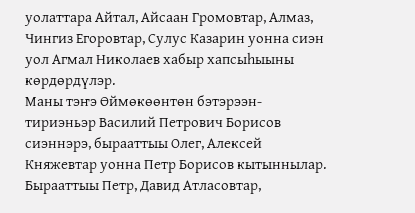уолаттара Айтал, Айсаан Громовтар, Алмаз, Чингиз Егоровтар, Сулус Казарин уонна сиэн уол Агмал Николаев хабыр хапсыһыыны көрдөрдүлэр.
Маны тэҥэ Өймөкөөнтөн бэтэрээн-тириэньэр Василий Петрович Борисов сиэннэрэ, бырааттыы Олег, Алексей Княжевтар уонна Петр Борисов кытыннылар. Бырааттыы Петр, Давид Атласовтар,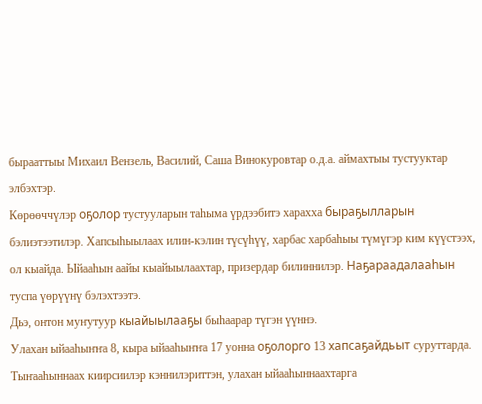бырааттыы Михаил Вензель, Василий, Саша Винокуровтар о.д.а. аймахтыы тустууктар элбэхтэр.
Көрөөччүлэр оҕолор тустууларын таһыма үрдээбитэ харахха быраҕылларын бэлиэтээтилэр. Хапсыһыылаах илин-кэлин түсүһүү, харбас харбаһыы түмүгэр ким күүстээх, ол кыайда. Ыйааһын аайы кыайыылаахтар, призердар билиннилэр. Наҕараадалааһын туспа үөрүүнү бэлэхтээтэ.
Дьэ, онтон муҥутуур кыайыылааҕы быһаарар түгэн үүннэ.
Улахан ыйааһыҥҥа 8, кыра ыйааһыҥҥа 17 уонна оҕолорго 13 хапсаҕайдьыт суруттарда.
Тыҥааһыннаах киирсиилэр кэннилэриттэн, улахан ыйааһыннаахтарга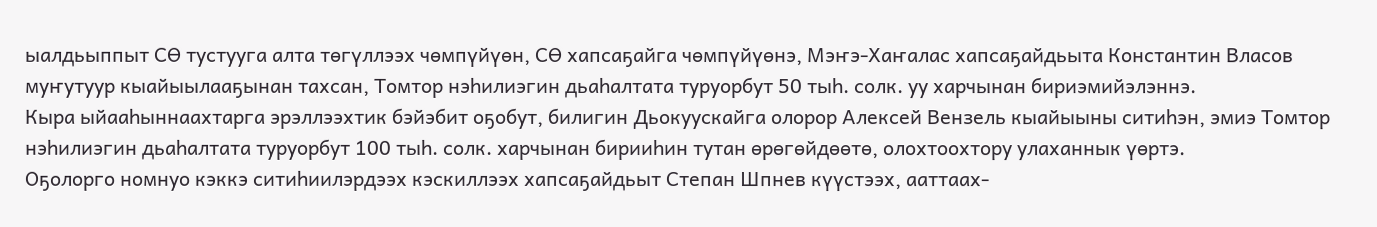ыалдьыппыт СӨ тустууга алта төгүллээх чөмпүйүөн, СӨ хапсаҕайга чөмпүйүөнэ, Мэҥэ-Хаҥалас хапсаҕайдьыта Константин Власов муҥутуур кыайыылааҕынан тахсан, Томтор нэһилиэгин дьаһалтата туруорбут 50 тыһ. солк. уу харчынан бириэмийэлэннэ.
Кыра ыйааһыннаахтарга эрэллээхтик бэйэбит оҕобут, билигин Дьокуускайга олорор Алексей Вензель кыайыыны ситиһэн, эмиэ Томтор нэһилиэгин дьаһалтата туруорбут 100 тыһ. солк. харчынан бирииһин тутан өрөгөйдөөтө, олохтоохтору улаханнык үөртэ.
Оҕолорго номнуо кэккэ ситиһиилэрдээх кэскиллээх хапсаҕайдьыт Степан Шпнев күүстээх, ааттаах-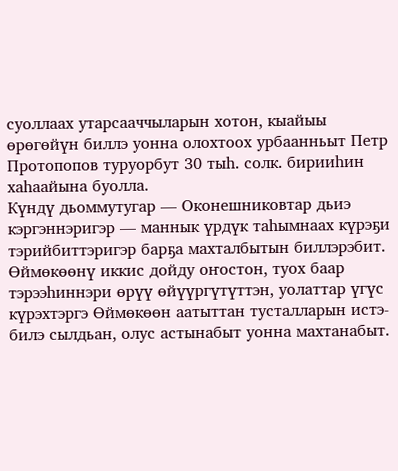суоллаах утарсааччыларын хотон, кыайыы өрөгөйүн биллэ уонна олохтоох урбаанньыт Петр Протопопов туруорбут 30 тыһ. солк. бирииһин хаһаайына буолла.
Күндү дьоммутугар — Оконешниковтар дьиэ кэргэннэригэр — маннык үрдүк таһымнаах күрэҕи тэрийбиттэригэр барҕа махталбытын биллэрэбит.
Өймөкөөнү иккис дойду оҥостон, туох баар тэрээһиннэри өрүү өйүүргүтүттэн, уолаттар үгүс күрэхтэргэ Өймөкөөн аатыттан тусталларын истэ-билэ сылдьан, олус астынабыт уонна махтанабыт.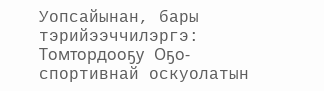Уопсайынан, бары тэрийээччилэргэ: Томтордооҕу Оҕо-спортивнай оскуолатын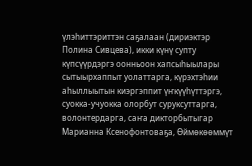үлэһиттэриттэн саҕалаан (дириэктэр Полина Сивцева), икки күнү супту күпсүүрдэргэ оонньоон хапсыһыылары сытыырхаппыт уолаттарга, күрэхтэһии аһыллыытын киэргэппит үҥкүүһүттэргэ, суокка-учуокка олорбут суруксуттарга, волонтердарга, саҥа дикторбытыгар Марианна Ксенофонтоваҕа, Өймөкөөммүт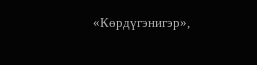«Көрдүгэнигэр»,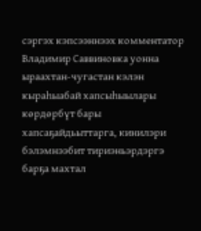сэргэх кэпсээннээх комментатор Владимир Саввиновка уонна ыраахтан-чугастан кэлэн кыраһыабай хапсыһыылары көрдөрбүт бары хапсаҕайдьыттарга, кинилэри бэлэмнээбит тириэньэрдэргэ барҕа махтал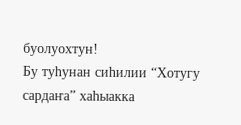буолуохтун!
Бу туһунан сиһилии “Хотугу сардаҥа” хаһыакка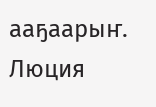ааҕаарыҥ.
Люция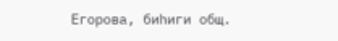Егорова, биһиги общ.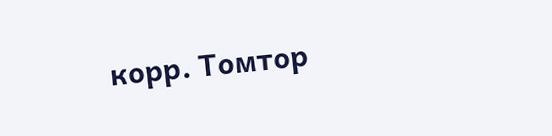корр. Томтор